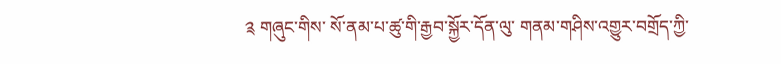༉ གཞུང་གིས་ སོ་ནམ་པ་ཚུ་གི་རྒྱབ་སྐྱོར་དོན་ལུ་ གནམ་གཤིས་འགྱུར་བགྲོད་ཀྱི་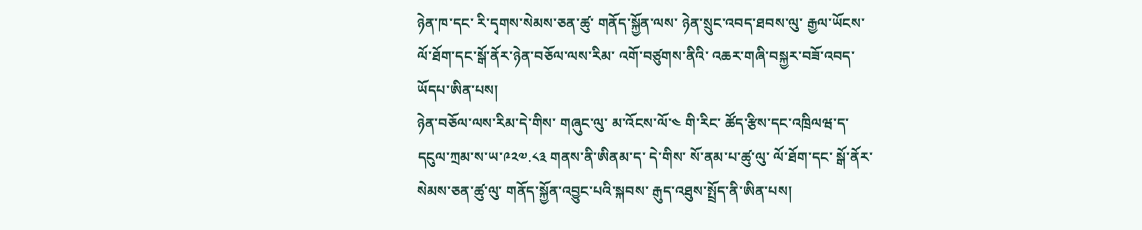ཉེན་ཁ་དང་ རི་དྭགས་སེམས་ཅན་ཚུ་ གནོད་སྐྱོན་ལས་ ཉེན་སྲུང་འབད་ཐབས་ལུ་ རྒྱལ་ཡོངས་ལོ་ཐོག་དང་སྒོ་ནོར་ཉེན་བཅོལ་ལས་རིམ་ འགོ་བཙུགས་ནིའི་ འཆར་གཞི་བསྐྱར་བཟོ་འབད་ཡོདཔ་ཨིན་པས།
ཉེན་བཅོལ་ལས་རིམ་དེ་གིས་ གཞུང་ལུ་ མ་འོངས་ལོ་༤ གི་རིང་ ཚོད་རྩིས་དང་འཁྲིལཝ་ད་ དངུལ་ཀྲམ་ས་ཡ་༩༢༧.༨༣ གནས་ནི་ཨིནམ་ད་ དེ་གིས་ སོ་ནམ་པ་ཚུ་ལུ་ ལོ་ཐོག་དང་ སྒོ་ནོར་སེམས་ཅན་ཚུ་ལུ་ གནོད་སྐྱོན་འབྱུང་པའི་སྐབས་ རྒུད་འཐུས་སྤྲོད་ནི་ཨིན་པས།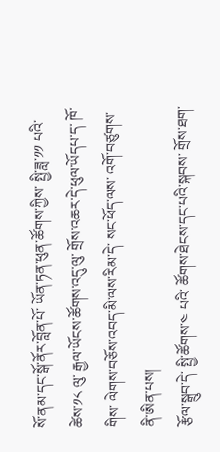སོ་ནམ་དང་སྒོ་ནོར་བློན་པོ་ ཡོན་ཏན་ཕུན་ཚོགས་ཀྱིས་ སྤྱི་ཟླ་༡༡ པའི་ཚེས་༡༨ ལུ་ རྒྱལ་ཡོངས་ཚོགས་འདུ་ལུ་ གྲོས་འཆར་དེ་ཕུལ་ཡོདཔ་ད་ ཁོ་གིས་ ལེགས་བཅོས་འབད་མི་ལས་རིམ་དེ་ སང་ཕོད་ལས་ འགོ་བཙུགས་ནི་ཨིན་པས།
རྩོལ་སྒྲུབ་དེ་ སྤྱི་ཚོགས་༤ པའི་ ཚོགས་ཐེངས་དང་པའི་སྐབས་ གྲོས་ཐག་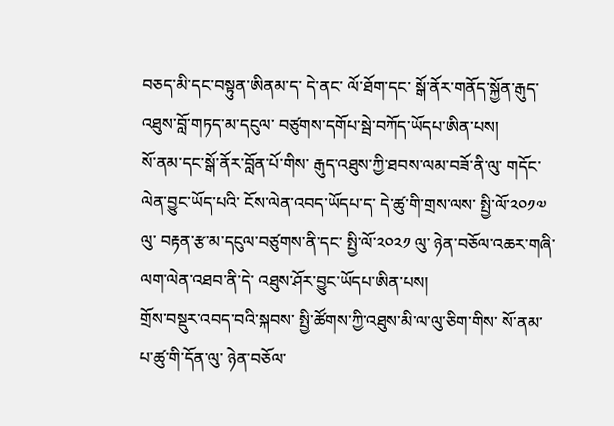བཅད་མི་དང་བསྟུན་ཨིནམ་ད་ དེ་ནང་ ལོ་ཐོག་དང་ སྒོ་ནོར་གནོད་སྐྱོན་རྒུད་འཐུས་བློ་གཏད་མ་དངུལ་ བཙུགས་དགོཔ་སྦེ་བཀོད་ཡོདཔ་ཨིན་པས།
སོ་ནམ་དང་སྒོ་ནོར་བློན་པོ་གིས་ རྒུད་འཐུས་ཀྱི་ཐབས་ལམ་བཟོ་ནི་ལུ་ གདོང་ལེན་བྱུང་ཡོད་པའི་ ངོས་ལེན་འབད་ཡོདཔ་ད་ དེ་ཚུ་གི་གྲས་ལས་ སྤྱི་ལོ་༢༠༡༧ ལུ་ བརྟན་རྩ་མ་དངུལ་བཙུགས་ནི་དང་ སྤྱི་ལོ་༢༠༢༡ ལུ་ ཉེན་བཅོལ་འཆར་གཞི་ ལག་ལེན་འཐབ་ནི་དེ་ འཐུས་ཤོར་བྱུང་ཡོདཔ་ཨིན་པས།
གྲོས་བསྡུར་འབད་བའི་སྐབས་ སྤྱི་ཚོགས་ཀྱི་འཐུས་མི་ལ་ལུ་ཅིག་གིས་ སོ་ནམ་པ་ཚུ་གི་དོན་ལུ་ ཉེན་བཅོལ་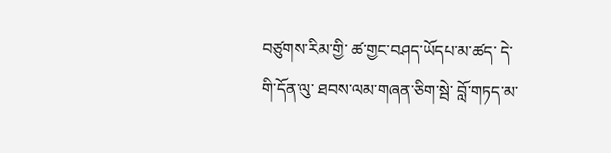བཙུགས་རིམ་གྱི་ ཚ་གྱང་བཤད་ཡོདཔ་མ་ཚད་ དེ་གི་དོན་ལུ་ ཐབས་ལམ་གཞན་ཅིག་སྦེ་ བློ་གཏད་མ་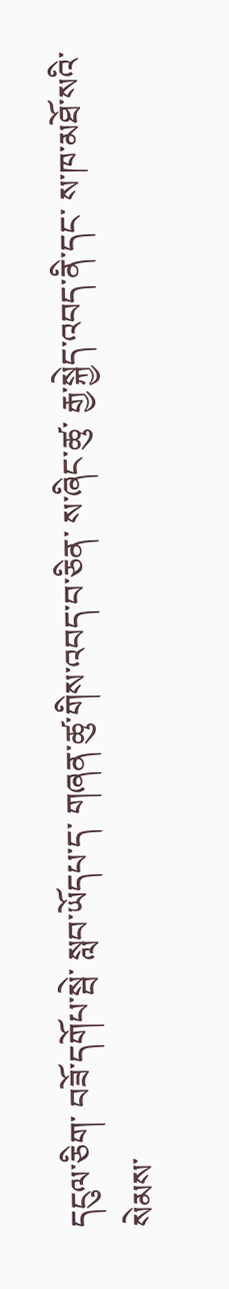དངུལ་ཅིག་ བཟོ་དགོཔ་སྦེ་ སླབ་ཡོདཔ་ད་ གཞན་ཚུ་གིས་འབད་བ་ཅིན་ ས་ཞིང་ཚུ་ རྒྱ་སྐྱེད་འབད་ནི་དང་ ས་ཁ་མཐོ་སའི་སེམས་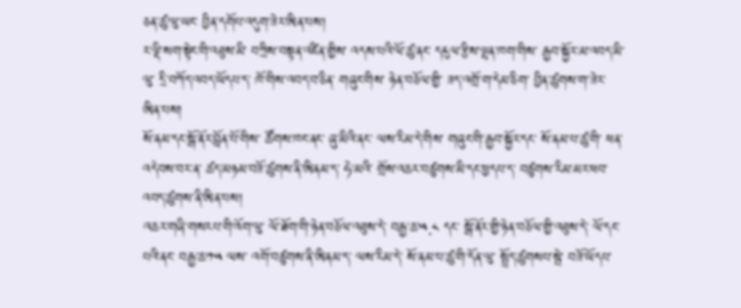ཅན་ཚུ་ལུ་ཡང་ བྱིན་དགོཔ་འདུག་ཟེར་ཨིན་པས།
ར་ལྡི་སག་སྟེང་གི་འཐུས་མི་ བཀྲིས་བསྟན་འཛིན་གྱིས་ འདས་པའི་ལོ་ཚུ་ནང་ དངུལ་རྩིས་ལྷན་ཁག་གིས་ རྒྱབ་སྐྱོར་མ་འབད་མི་ལུ་ དྲི་བཀོད་འབད་ཡོདཔ་ད་ ཁོ་གིས་འབད་བ་ཅིན་ གཞུང་གིས་ ཉེན་བཅོལ་གྱི་ ཟད་འགྲོ་ག་དེམ་ཅིག་ བྱིན་ཚུགས་ག་ཟེར་ཨིན་པས།
སོ་ནམ་དང་སྒོ་ནོར་བློན་པོ་གིས་ ཚོགས་ཁང་ནང་ ཞུ་མིའི་ནང་ ལས་རིམ་དེ་གིས་ གཞུང་གི་རྒྱབ་སྐྱོར་དང་ སོ་ནམ་པ་ཚུ་གི་ ཕན་འདེབས་བར་ན་ ཚད་མཉམ་བཟོ་ཚུགས་ནི་ཨིནམ་ད་ ཧེ་མའི་ གྲོས་འཆར་བཙུགས་མི་དང་ཕྱདཔ་ད་ བཙུགས་རིམ་མར་ཕབ་འབད་ཚུགས་ནི་ཨིན་པས།
འཆར་གཞི་གསརཔ་གི་འོག་ལུ་ ལོ་ཐོག་གི་ཉེན་བཅོལ་འཐུས་དེ་ བརྒྱ་ཆ་༥.༨ དང་ སྒོ་ནོར་གྱི་ཉེན་བཅོལ་གྱི་འཐུས་དེ་ ལོ་དང་པའི་ནང་ བརྒྱ་ཆ་༡༥ ལས་ འགོ་བཙུགས་ནི་ཨིནམ་ད་ ལས་རིམ་དེ་ སོ་ནམ་པ་ཚུ་གི་དོན་ལུ་ སྤྲོད་ཚུགསཔ་སྦེ་ བཟོ་ཡོདཔ་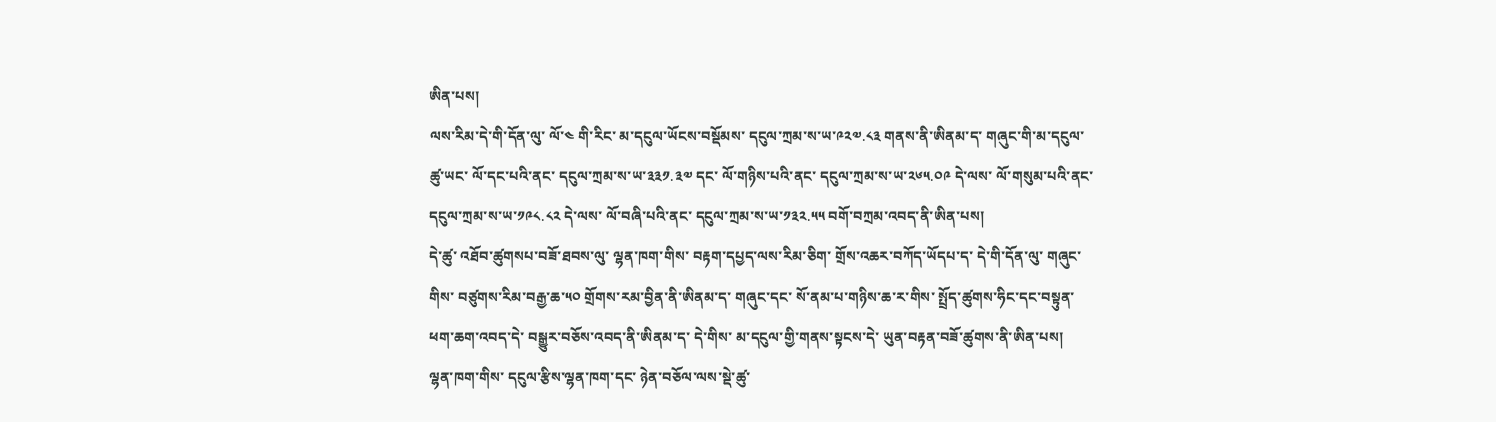ཨིན་པས།
ལས་རིམ་དེ་གི་དོན་ལུ་ ལོ་༤ གི་རིང་ མ་དངུལ་ཡོངས་བསྡོམས་ དངུལ་ཀྲམ་ས་ཡ་༩༢༧.༨༣ གནས་ནི་ཨིནམ་ད་ གཞུང་གི་མ་དངུལ་ཚུ་ཡང་ ལོ་དང་པའི་ནང་ དངུལ་ཀྲམ་ས་ཡ་༣༣༡.༣༧ དང་ ལོ་གཉིས་པའི་ནང་ དངུལ་ཀྲམ་ས་ཡ་༢༦༥.༠༩ དེ་ལས་ ལོ་གསུམ་པའི་ནང་ དངུལ་ཀྲམ་ས་ཡ་༡༩༨.༨༢ དེ་ལས་ ལོ་བཞི་པའི་ནང་ དངུལ་ཀྲམ་ས་ཡ་༡༣༢.༥༥ བགོ་བཀྲམ་འབད་ནི་ཨིན་པས།
དེ་ཚུ་ འཐོབ་ཚུགསཔ་བཟོ་ཐབས་ལུ་ ལྷན་ཁག་གིས་ བརྟག་དཔྱད་ལས་རིམ་ཅིག་ གྲོས་འཆར་བཀོད་ཡོདཔ་ད་ དེ་གི་དོན་ལུ་ གཞུང་གིས་ བཙུགས་རིམ་བརྒྱ་ཆ་༥༠ གྲོགས་རམ་བྱིན་ནི་ཨིནམ་ད་ གཞུང་དང་ སོ་ནམ་པ་གཉིས་ཆ་ར་གིས་ སྤྲོད་ཚུགས་ཧིང་དང་བསྟུན་ ཕག་ཆག་འབད་དེ་ བསྒྱུར་བཅོས་འབད་ནི་ཨིནམ་ད་ དེ་གིས་ མ་དངུལ་གྱི་གནས་སྟངས་དེ་ ཡུན་བརྟན་བཟོ་ཚུགས་ནི་ཨིན་པས།
ལྷན་ཁག་གིས་ དངུལ་རྩིས་ལྷན་ཁག་དང་ ཉེན་བཅོལ་ལས་སྡེ་ཚུ་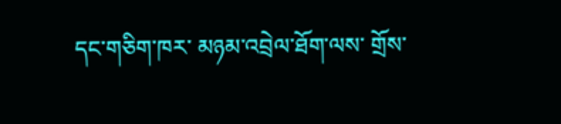དང་གཅིག་ཁར་ མཉམ་འབྲེལ་ཐོག་ལས་ གྲོས་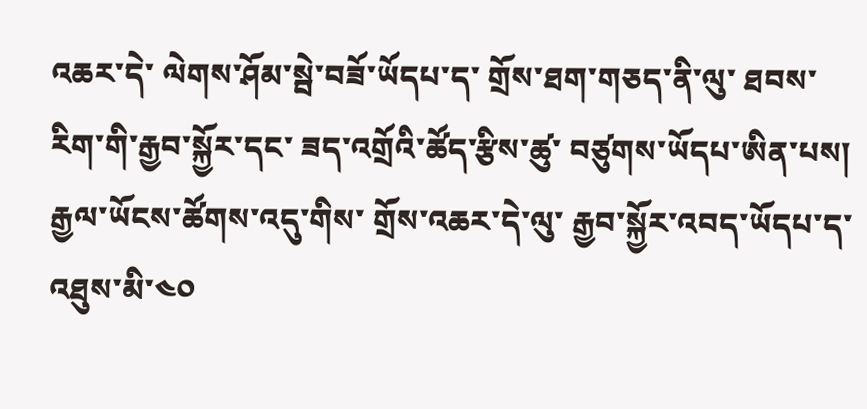འཆར་དེ་ ལེགས་ཤོམ་སྦེ་བཟོ་ཡོདཔ་ད་ གྲོས་ཐག་གཅད་ནི་ལུ་ ཐབས་རིག་གི་རྒྱབ་སྐྱོར་དང་ ཟད་འགྲོའི་ཚོད་རྩིས་ཚུ་ བཙུགས་ཡོདཔ་ཨིན་པས།
རྒྱལ་ཡོངས་ཚོགས་འདུ་གིས་ གྲོས་འཆར་དེ་ལུ་ རྒྱབ་སྐྱོར་འབད་ཡོདཔ་ད་ འཐུས་མི་༤༠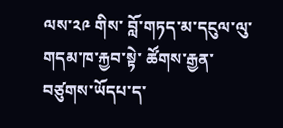ལས་༢༩ གིས་ བློ་གཏད་མ་དངུལ་ལུ་ གདམ་ཁ་རྐྱབ་སྟེ་ ཚོགས་རྒྱན་བཙུགས་ཡོདཔ་ད་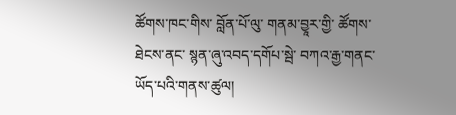ཚོགས་ཁང་གིས་ བློན་པོ་ལུ་ གནམ་བྱཱར་གྱི་ ཚོགས་ཐེངས་ནང་ སྙན་ཞུ་འབད་དགོཔ་སྦེ་ བཀའ་རྒྱ་གནང་ཡོད་པའི་གནས་ཚུལ།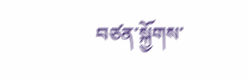བཙན་སྐྱོགས་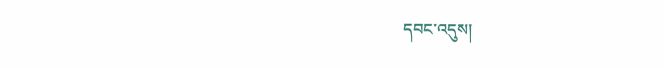དབང་འདུས།